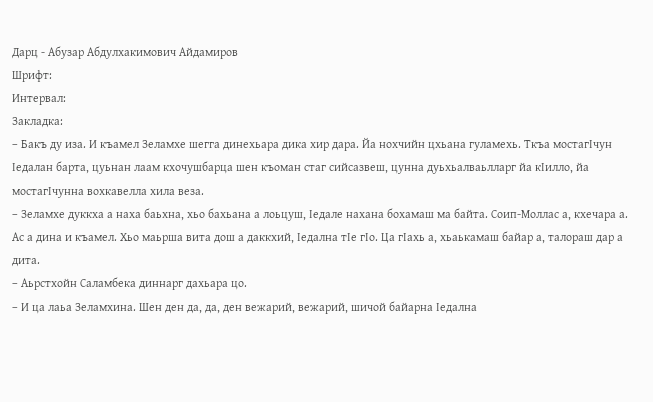Дарц - Абузар Абдулхакимович Айдамиров
Шрифт:
Интервал:
Закладка:
– Бакъ ду иза. И къамел Зеламхе шегга динехьара дика хир дара. Йа нохчийн цхьана гуламехь. Ткъа мостагIчун Iедалан барта, цуьнан лаам кхочушбарца шен къоман стаг сийсазвеш, цунна дуьхьалваьлларг йа кIилло, йа мостагIчунна вохкавелла хила веза.
– Зеламхе дуккха а наха баьхна, хьо бахьана а лоьцуш, Iедале нахана бохамаш ма байта. Соип-Моллас а, кхечара а. Ас а дина и къамел. Хьо маьрша вита дош а даккхий, Iедална тIе гIo. Ца гIахь а, хьаькамаш байар а, талораш дар а дита.
– Аьрстхойн Саламбека диннарг дахьара цо.
– И ца лаьа Зеламхина. Шен ден да, да, ден вежарий, вежарий, шичой байарна Iедална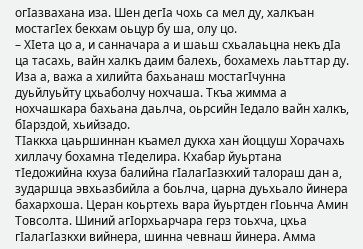огIазвахана иза. Шен дегIа чохь са мел ду, халкъан мостагIех бекхам оьцур бу ша, олу цо.
– ХIета цо а, и санначара а и шаьш схьалаьцна некъ дIа ца тасахь, вaйн халкъ даим балехь, бохамехь лаьттар ду. Иза а, важа а хилийта бахьанаш мостагIчунна дуьйлуьйту цхьаболчу нохчаша. Ткъа жимма а нохчашкара бахьана даьлча, оьрсийн Iедало вайн халкъ, бIарздой, хьийзадо.
ТIаккха цаьршиннан къамел дукха хан йоццуш Хорачахь хиллачу бохамна тIеделира. Кхабар йуьртана тIедожийна кхуза балийна гIалагIазкхий талораш дан а, зударшца эвхьазбийла а боьлча, царна дуьхьало йинера бахархоша. Церан коьртехь вара йуьртден гIоьнча Амин Товсолта. Шиний агIорхьарчара герз тоьхча, цхьа гIалагIазкхи вийнера, шинна чевнаш йинера. Амма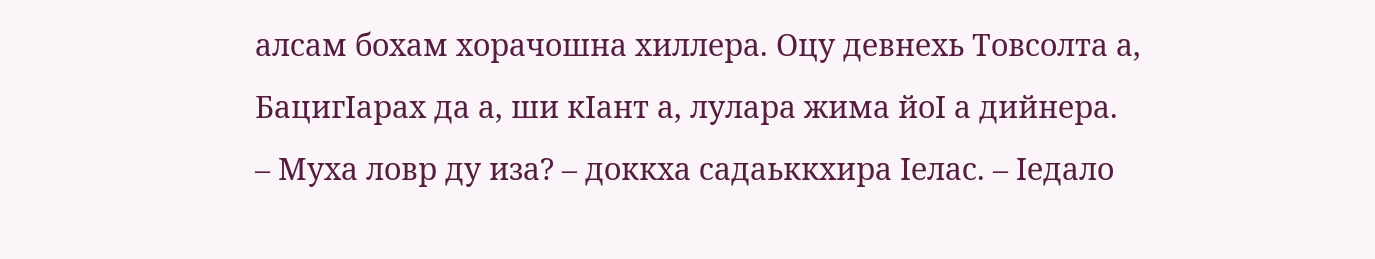алсам бохам хорачошна хиллера. Оцу девнехь Товсолта а, БацигIарах да а, ши кIант а, лулара жима йоI а дийнера.
– Муха ловр ду иза? – доккха садаьккхира Iелас. – Iедало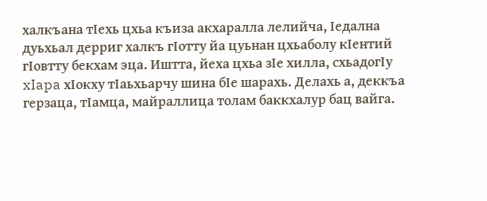халкъана тIехь цхьа къиза акхаралла лелийча, Iедална дуьхьал дерриг халкъ гIотту йа цуьнан цхьаболу кIентий гIовтту бекхам эца. Иштта, йеха цхьа зIе хилла, схьадогIу xIapa хIокху тIаьхьарчу шина бIе шарахь. Делахь а, деккъа герзаца, тIамца, майраллица толам баккхалур бац вайга.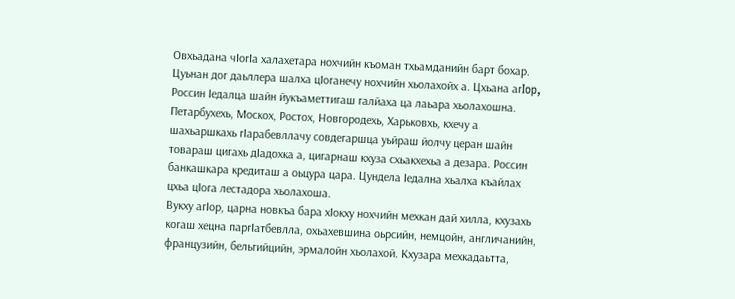Овхьадана чIогIа халахетара нохчийн къоман тхьамданийн барт бохар. Цуьнан дог даьллера шалха цIоганечу нохчийн хьолахойх а. Цхьана aгIop, Россин Iедалца шайн йукъаметтигаш галйаха ца лаьара хьолахошна. Петарбухехь, Москох, Ростох, Новгородехь, Харьковхь, кхечу а шахьаршкахь гIарабевллачу совдегаршца уьйраш йолчу церан шайн товараш цигахь дIадохка а, цигарнаш кхуза схьакхехьа а дезара. Россин банкашкара кредиташ а оьцура цара. Цундела Iедална хьалха къайлах цхьа цIога лестадора хьолахоша.
Вукху агIор, царна новкъа бара хIокху нохчийн мехкан дай хилла, кхузахь когаш хецна паргIатбевлла, охьахевшина оьрсийн, немцойн, англичанийн, французийн, бельгийцийн, эрмалойн хьолахой. Кхузара мехкадаьтта,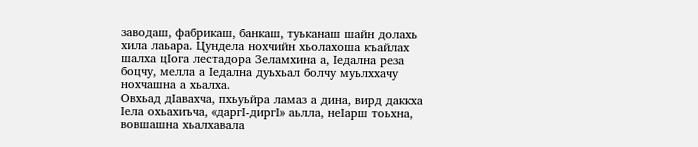заводаш, фабрикаш, банкаш, туьканаш шайн долахь хила лаьара. Цундела нохчийн хьолахоша къайлах шалха цIога лестадора Зеламхина а, Iедална реза боцчу, мелла а Iедална дуьхьал болчу муьлххачу нохчашна а хьалха.
Овхьад дIавахча, пхьуьйра ламаз а дина, вирд даккха Iела охьахиъча, «даргI-диргI» аьлла, неIарш тоьхна, вовшашна хьалхавала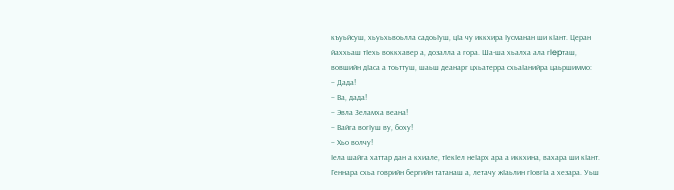къуьйсуш, хьуьхьвоьлла садоьIуш, цIа чу иккхира Iусманан ши кIант. Церан йаххьаш тIехь воккхавер а, дозалла а гора. Ша-ша хьалха ала гIepташ, вовшийн дIаса а тоьттуш, шаьш деанарг цхьатерра схьаIанийра цаьршиммо:
– Дада!
– Ва, дада!
– Эвла Зеламха веана!
– Вайга вогIуш ву, боху!
– Хьо волчу!
Iела шайга хаттар дан а кхиале, тIекIел неIарх ара а иккхина, вахара ши кIант.
Геннара схьа говрийн бергийн татанаш а, летачу жIаьлин гIовгIа а хезара. Уьш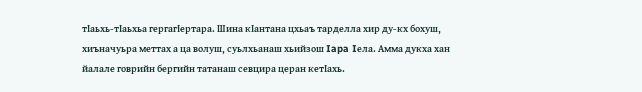тIаьхь-тIаьхьа гергагIертара. Шина кIантана цхьаъ тарделла хир ду-кх бохуш, хиъначуьра меттах а ца волуш, суьлхьанаш хьийзош Iapa Iела. Амма дукха хан йалале говрийн бергийн татанаш севцира церан кетIахь.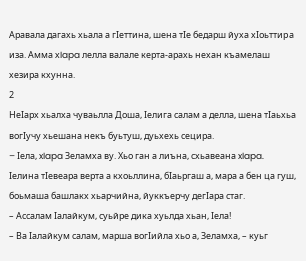Аравала дагахь хьала а гIеттина, шена тIе бедарш йуха хIoьттиpa иза. Амма хIapa лелла валале керта-арахь нехан къамелаш хезира кхунна.
2
НеIарх хьалха чуваьлла Доша, Iелига салам а делла, шена тIаьхьа вогIучу хьешана некъ буьтуш, дуьхехь сецира.
– Iела, xIapa Зеламха ву. Хьо ган а лиъна, схьавеана xIapa.
Iелина тIевеара верта а кхоьллина, бIаьргаш а, мара а бен ца гуш, боьмаша башлакх хьарчийна, йуккъерчу дегIара стаг.
– Ассалам Iалайкум, суьйре дика хуьлда хьан, Iела!
– Ва Iалайкум салам, марша вогIийла хьо а, Зеламха, – куьг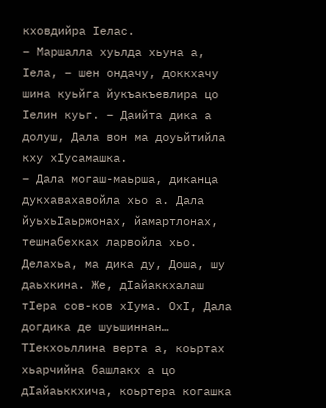кховдийра Iелас.
– Маршалла хуьлда хьуна а, Iела, – шен ондачу, доккхачу шина куьйга йукъакъевлира цо Iелин куьг. – Даийта дика а долуш, Дала вон ма доуьйтийла кху хIусамашка.
– Дала могаш-маьрша, диканца дукхавахавойла хьо а. Дала йуьхьIаьржонах, йамартлонах, тешнабехках ларвойла хьо. Делахьа, ма дика ду, Доша, шу даьхкина. Же, дIайаккхалаш тIера сов-ков хIyмa. ОхI, Дала догдика де шуьшиннан…
ТIекхоьллина верта а, коьртах хьарчийна башлакх а цо дIайаьккхича, коьртера когашка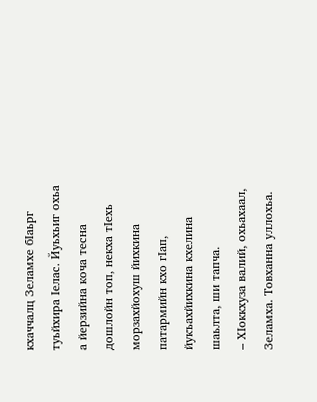кхаччалц Зеламхе бIаьрг туьйхира Iелас. Йуьхьиг охьа а йерзийна коча тесна дошлойн топ, некха тIехь морзахйохуш йихкина патармийн кхо гIап, йукъахйихкина кхелина шаьлта, ши тапча.
– ХIоккхуза валий, охьахаал, Зеламха. Товханна уллохьа.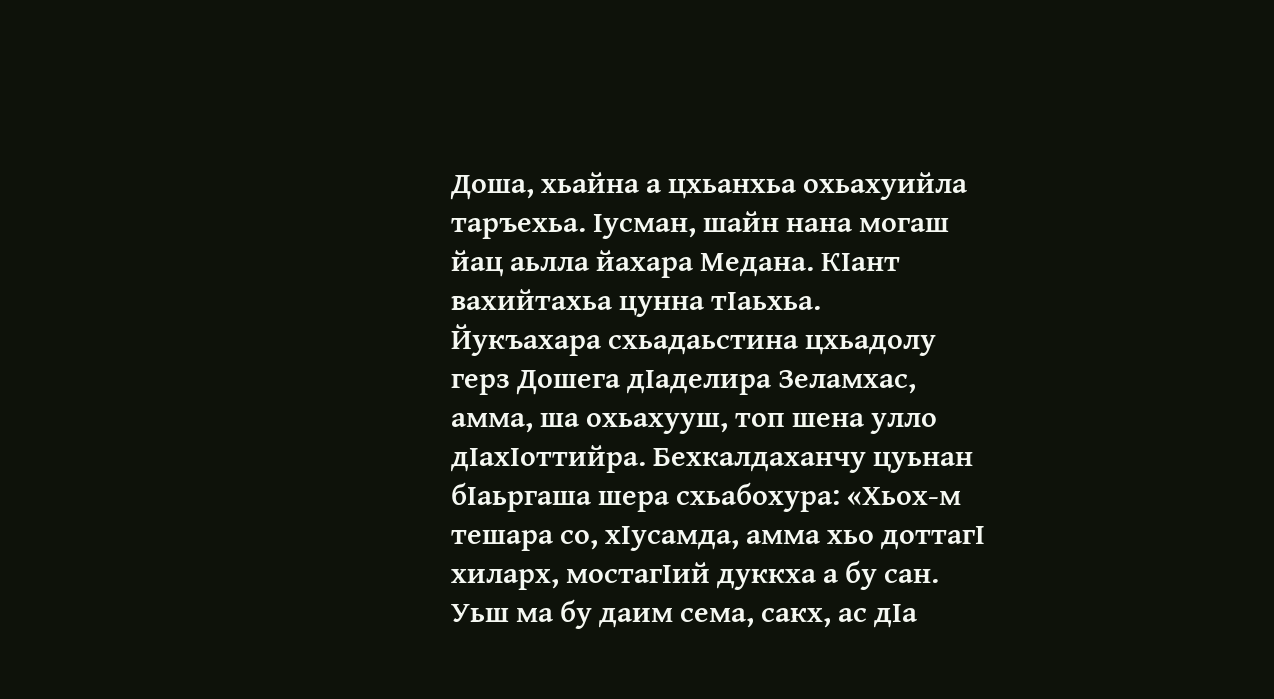Доша, хьайна а цхьанхьа охьахуийла таръехьа. Iусман, шайн нана могаш йац аьлла йахара Медана. КIант вахийтахьа цунна тIаьхьа.
Йукъахара схьадаьстина цхьадолу герз Дошега дIаделира Зеламхас, амма, ша охьахууш, топ шена улло дIахIоттийра. Бехкалдаханчу цуьнан бIаьргаша шера схьабохура: «Хьох-м тешара со, хIусамда, амма хьо доттагI хиларх, мостагIий дуккха а бу сан. Уьш ма бу даим сема, сакх, ас дIа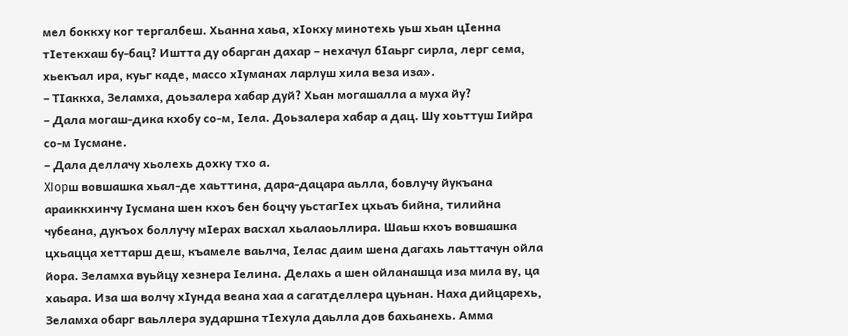мел боккху ког тергалбеш. Хьанна хаьа, xIокху минотехь уьш хьан цIенна тIетекхаш бу-бац? Иштта ду обарган дахар – нехачул бIаьрг сирла, лерг сема, хьекъал ира, куьг каде, массо хIуманах ларлуш хила веза иза».
– ТIаккха, Зеламха, доьзалера хабар дуй? Хьан могашалла а муха йу?
– Дала могаш-дика кхобу со-м, Iела. Доьзалера хабар а дац. Шу хоьттуш Iийра со-м Iусмане.
– Дала деллачу хьолехь дохку тхо а.
XIopш вовшашка хьал-де хаьттина, дара-дацара аьлла, бовлучу йукъана араиккхинчу Iусмана шен кхоъ бен боцчу уьстагIех цхьаъ бийна, тилийна чубеана, дукъох боллучу мIерах васхал хьалаоьллира. Шаьш кхоъ вовшашка цхьацца хеттарш деш, къамеле ваьлча, Iелас даим шена дагахь лаьттачун ойла йора. Зеламха вуьйцу хезнера Iелина. Делахь а шен ойланашца иза мила ву, ца хаьара. Иза ша волчу хIунда веана хаа а сагатделлера цуьнан. Haхa дийцарехь, Зеламха oбapг ваьллера зударшна тIехула даьлла дов бахьанехь. Амма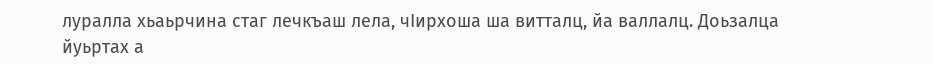луралла хьаьрчина стаг лечкъаш лела, чIирхоша ша витталц, йа валлалц. Доьзалца йуьртах а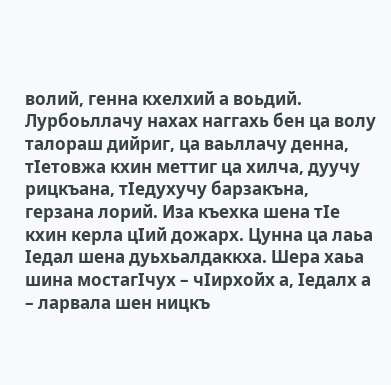волий, генна кхелхий а воьдий. Лурбоьллачу нахах наггахь бен ца волу талораш дийриг, ца ваьллачу денна, тIетовжа кхин меттиг ца хилча, дуучу рицкъана, тIедухучу барзакъна, герзана лорий. Иза къехка шена тIе кхин керла цIий дожарх. Цунна ца лаьа Iедал шена дуьхьалдаккха. Шера хаьа шина мостагIчух – чIирхойх а, Iедалх а – ларвала шен ницкъ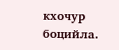кхочур боцийла.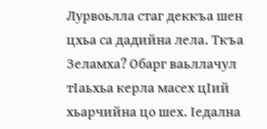Лурвоьлла стаг деккъа шен цхьа са дадийна лела. Ткъа Зеламха? Обарг ваьллачул тIаьхьа керла масех цIий хьарчийна цо шех. Iедална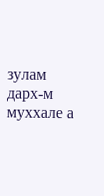зулам дарх-м муххале а